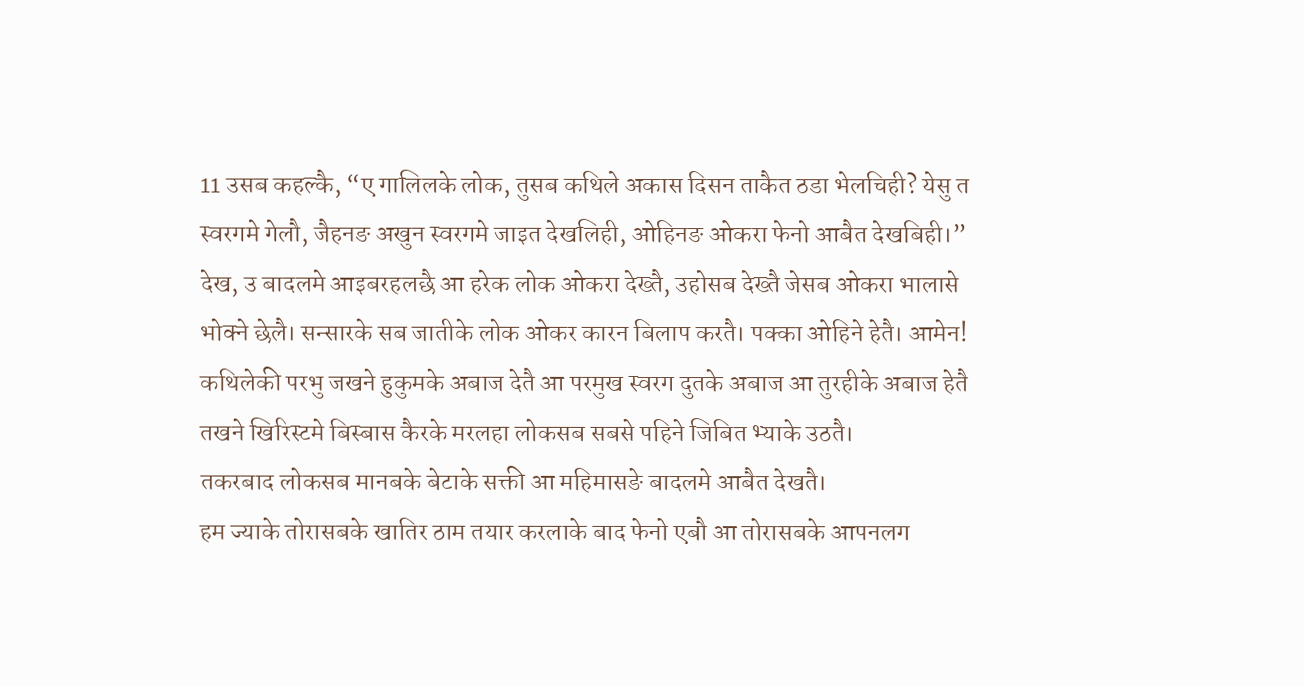11 उसब कहल्कै, “ए गालिलके लोक, तुसब कथिले अकास दिसन ताकैत ठडा भेलचिही? येसु त स्वरगमे गेलौ, जैहनङ अखुन स्वरगमे जाइत देखलिही, ओहिनङ ओकरा फेनो आबैत देखबिही।”
देख, उ बादलमे आइबरहलछै आ हरेक लोक ओकरा देख्तै, उहोसब देख्तै जेसब ओकरा भालासे भोक्ने छेलै। सन्सारके सब जातीके लोक ओकर कारन बिलाप करतै। पक्का ओहिने हेतै। आमेन!
कथिलेकी परभु जखने हुकुमके अबाज देतै आ परमुख स्वरग दुतके अबाज आ तुरहीके अबाज हेतै तखने खिरिस्टमे बिस्बास कैरके मरलहा लोकसब सबसे पहिने जिबित भ्याके उठतै।
तकरबाद लोकसब मानबके बेटाके सक्ती आ महिमासङे बादलमे आबैत देखतै।
हम ज्याके तोरासबके खातिर ठाम तयार करलाके बाद फेनो एबौ आ तोरासबके आपनलग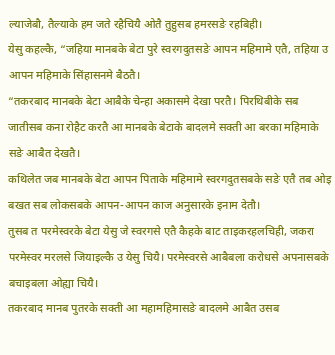ल्याजेबौ, तैल्याके हम जते रहैचियै ओतै तुहुसब हमरसङे रहबिही।
येसु कहल्कै, “जहिया मानबके बेटा पुरे स्वरगदुतसङे आपन महिमामे एतै, तहिया उ आपन महिमाके सिंहासनमे बैठतै।
“तकरबाद मानबके बेटा आबैके चेन्हा अकासमे देखा परतै। पिरथिबीके सब जातीसब कना रोहैट करतै आ मानबके बेटाके बादलमे सक्ती आ बरका महिमाके सङे आबैत देखतै।
कथिलेत जब मानबके बेटा आपन पिताके महिमामे स्वरगदुतसबके सङे एतै तब ओइ बखत सब लोकसबके आपन-आपन काज अनुसारके इनाम देतौ।
तुसब त परमेस्वरके बेटा येसु जे स्वरगसे एतै कैहके बाट ताइकरहलचिही, जकरा परमेस्वर मरलसे जियाइल्कै उ येसु चियै। परमेस्वरसे आबैबला करोधसे अपनासबके बचाइबला ओह्या चियै।
तकरबाद मानब पुतरके सक्ती आ महामहिमासङे बादलमे आबैत उसब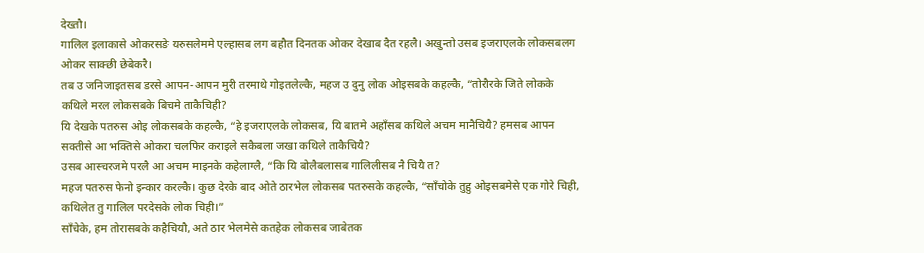देख्तौ।
गालिल इलाकासे ओकरसङे यरुसलेममे एल्हासब लग बहौत दिनतक ओकर देखाब दैत रहलै। अखुन्तो उसब इजराएलके लोकसबलग ओकर साक्छी छेबेकरै।
तब उ जनिजाइतसब डरसे आपन-आपन मुरी तरमाथे गोइतलेल्कै, महज उ दुनु लोक ओइसबके कहल्कै, “तोरौरके जिते लोकके कथिले मरल लोकसबके बिचमे ताकैचिही?
यि देखके पतरुस ओइ लोकसबके कहल्कै, “हे इजराएलके लोकसब, यि बातमे अहाँसब कथिले अचम मानैचियै? हमसब आपन सक्तीसे आ भक्तिसे ओकरा चलफिर कराइले सकैबला जखा कथिले ताकैचियै?
उसब आस्चरजमे परलै आ अचम माइनके कहेलाग्लै, “कि यि बोलैबलासब गालिलीसब नै चियै त?
महज पतरुस फेनो इन्कार करल्कै। कुछ देरके बाद ओते ठारभेल लोकसब पतरुसके कहल्कै, “साँचोके तुहु ओइसबमेसे एक गोरे चिही, कथिलेत तु गालिल परदेसके लोक चिही।”
साँचेके, हम तोरासबके कहैचियौ, अते ठार भेलमेसे कतहेक लोकसब जाबेतक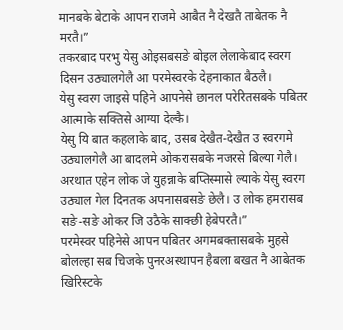मानबके बेटाके आपन राजमे आबैत नै देखतै ताबेतक नै मरतै।”
तकरबाद परभु येसु ओइसबसङे बोइल लेलाकेबाद स्वरग दिसन उठ्यालगेलै आ परमेस्वरके देहनाकात बैठलै।
येसु स्वरग जाइसे पहिने आपनेसे छानल परेरितसबके पबितर आत्माके सक्तिसे आग्या देल्कै।
येसु यि बात कहलाके बाद, उसब देखैत-देखैत उ स्वरगमे उठ्यालगेलै आ बादलमे ओकरासबके नजरसे बिल्या गेलै।
अरथात एहेन लोक जे युहन्नाके बप्तिस्मासे ल्याके येसु स्वरग उठ्याल गेल दिनतक अपनासबसङे छेलै। उ लोक हमरासब सङे-सङे ओकर जि उठैके साक्छी हेबेपरतै।”
परमेस्वर पहिनेसे आपन पबितर अगमबक्तासबके मुहसे बोलल्हा सब चिजके पुनरअस्थापन हैबला बखत नै आबेतक खिरिस्टके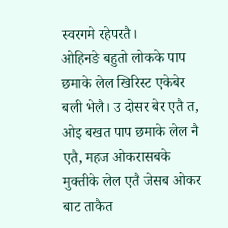स्वरगमे रहेपरतै।
ओहिनङे बहुतो लोकके पाप छमाके लेल खिरिस्ट एकेबेर बली भेलै। उ दोसर बेर एतै त, ओइ बखत पाप छमाके लेल नै एतै, महज ओकरासबके मुक्तीके लेल एतै जेसब ओकर बाट ताकैत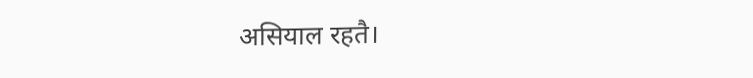असियाल रहतै।